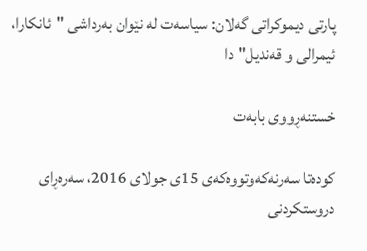پارتی دیموكراتی گه‌لان: سیاسه‌ت له ‌نێوان به‌رداشی "ئانكارا‌، ئیمرالی و قه‌ندیل"دا

خستنه‌ڕووی بابه‌ت

کودەتا سه‌رنەكه‌وتووه‌كه‌ی 15ی جولای 2016، سه‌ره‌ڕای دروستكردنی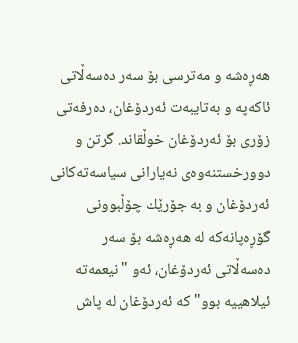هه‌ڕه‌شه‌ و مه‌ترسی بۆ سه‌ر ده‌سه‌ڵاتی ئاكه‌په‌ و به‌تایبه‌ت ئەردۆغان، ده‌رفه‌تی زۆری بۆ ئەردۆغان خوڵقاند. گرتن و دوورخستنه‌وه‌ی نه‌یارانی سیاسه‌ته‌كانی ئەردۆغان و به‌ جۆرێك چۆڵبوونی گۆڕه‌پانه‌كه‌ له‌ هه‌ڕه‌شه‌ بۆ سه‌ر ده‌سه‌ڵاتی ئەردۆغان، ئه‌و "نیعمه‌ته‌ ئیلاهییه‌‌ بوو" كه‌ ئەردۆغان له‌ پاش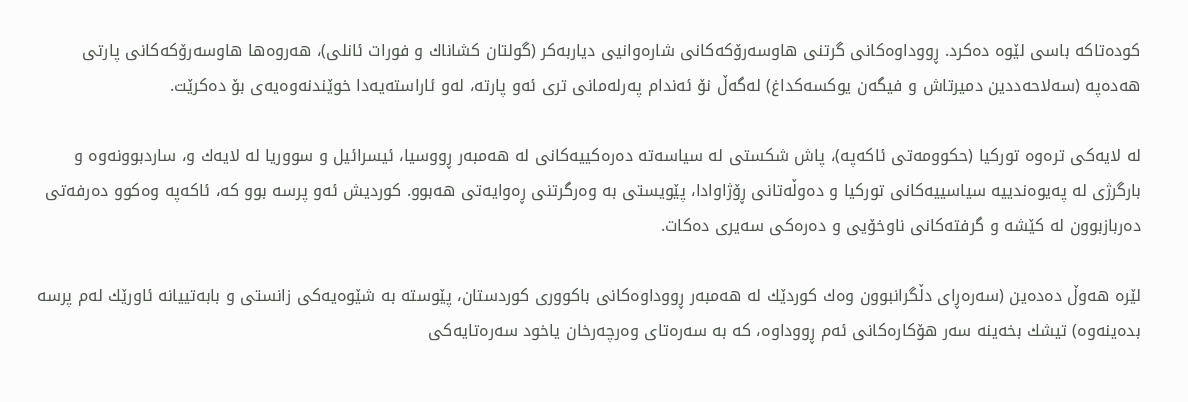کودەتاكه‌ باسی لێوه‌ ده‌كرد. ڕووداوه‌كانی گرتنی هاوسه‌رۆكه‌كانی شاره‌وانیی دیاربه‌كر (گولتان كشاناك و فورات ئانلی)، هه‌روه‌ها هاوسه‌رۆكه‌كانی پارتی هه‌ده‌په‌ (سه‌لاحه‌ددین دمیرتاش و فیگه‌ن یوكسه‌كداغ) له‌گه‌ڵ نۆ ئه‌ندام په‌رله‌مانی تری ئه‌و پارته،‌ له‌و ئاراسته‌یه‌دا خوێندنه‌وه‌یه‌ی بۆ ده‌كرێت.

له ‌لایه‌كی تره‌وه‌ توركیا (حكوومه‌تی ئاكه‌په‌)، پاش شكستی له‌ سیاسه‌ته‌ ده‌ره‌كییه‌كانی له ‌هه‌مبه‌ر ڕووسیا، ئیسرائیل و سووریا له ‌لایه‌ك و، ساردبوونه‌وه‌ و بارگرژی له‌ په‌یوه‌ندییه‌ سیاسییه‌كانی توركیا و ده‌وڵه‌تانی ڕۆژاوادا، پێویستی به‌ وه‌رگرتنی ڕه‌وایه‌تی هه‌بوو. كوردیش ئه‌و پرسه‌ بوو كه،‌ ئاكه‌په‌ وه‌كوو ده‌رفه‌تی ده‌ربازبوون له‌ كێشه‌ و گرفته‌كانی ناوخۆیی و ده‌ره‌كی سه‌یری ده‌كات.

لێره‌ هه‌وڵ ده‌ده‌ین (سه‌ره‌ڕای دڵگرانبوون وه‌ك كوردێك له‌ هه‌مبه‌ر ڕووداوه‌كانی باكووری كوردستان، پێوسته‌ به ‌شێوه‌یه‌كی زانستی و بابه‌تییانه‌ ئاورێك له‌م پرسه‌ بده‌ینه‌وه‌) تیشك بخه‌ینه‌ سه‌ر هۆكاره‌كانی ئه‌م ڕووداوه‌، كه‌ به‌ سه‌ره‌تای وه‌رچه‌رخان یاخود سه‌ره‌تایه‌كی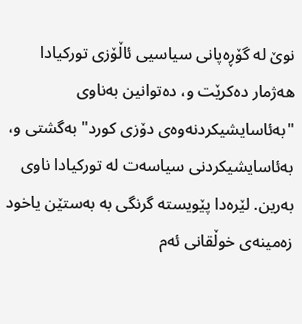نوێ له‌ گۆڕه‌پانی سیاسیی ئاڵۆزی توركیادا هه‌ژمار ده‌كرێت و،‌ ده‌توانین به‌ناوی "به‌ئاسایشیكردنه‌وه‌ی دۆزی كورد" به‌گشتی و، به‌ئاسایشیكردنی سیاسه‌ت له‌ توركیادا ناوی به‌رین. لێره‌دا پێویسته‌ گرنگی به‌ به‌ستێن یاخود زه‌مینه‌ی خوڵقانی ئه‌م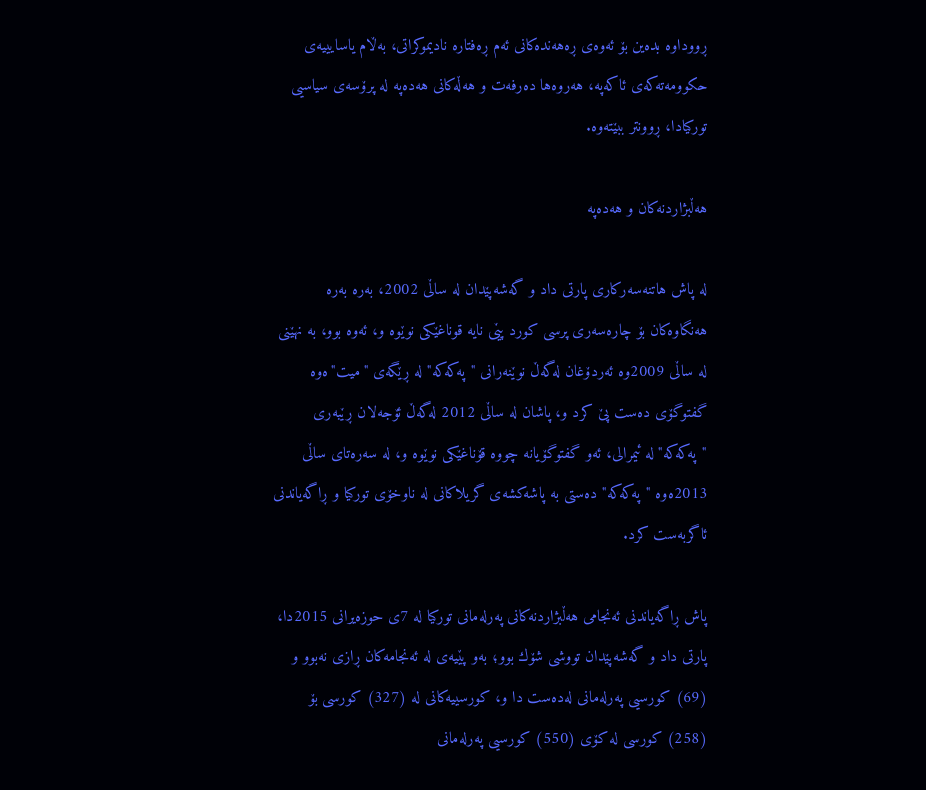ڕووداوه‌ بده‌ین بۆ ئه‌وه‌ی ڕه‌هه‌نده‌كانی ئه‌م ڕه‌فتاره‌ نادیموكراتی، به‌ڵام یاسایییه‌ی حكوومه‌ته‌كه‌ی ئاكه‌په‌، هه‌روه‌ها ده‌رفه‌ت و هه‌ڵه‌كانی هه‌ده‌په‌ له‌ پرۆسه‌ی سیاسیی توركیادا، ڕوونتر ببێته‌وه‌.

هه‌ڵبژاردنه‌كان و هه‌ده‌په‌

له‌ پاش هاتنه‌سه‌ركاری پارتی داد و گه‌شه‌پێدان له ‌ساڵی 2002، به‌ره ‌به‌ره‌ هه‌نگاوه‌كان بۆ چاره‌سه‌ری پرسی كورد پێی نایه‌ قوناغێكی نوێوه‌ و، ئه‌وه‌ بوو، به نهێنی له‌ ساڵی 2009وه‌ ئەردۆغان له‌گه‌ڵ نوێنه‌رانی "په‌كه‌كه" له‌ ڕێگه‌ی "میت"ه‌وه‌ گفتوگۆی ده‌ست پێ كرد و، پاشان له‌ ساڵی 2012 له‌گه‌ڵ ئۆجه‌لان ڕێبه‌ری "په‌كه‌كه" له‌ ئیمرالی، ئه‌و گفتوگۆیانه‌ چووه‌ قۆناغێكی نوێوه‌ و، له‌ سه‌ره‌تای ساڵی 2013ه‌وه‌ "په‌كه‌كه" ده‌ستی به‌ پاشه‌كشه‌ی گریلاكانی له‌ ناوخۆی توركیا و ڕاگه‌یاندنی ئاگربه‌ست كرد.

پاش ڕاگه‌یاندنی ئه‌نجامی هه‌ڵبژاردنه‌كانی په‌رله‌مانی توركیا له‌ 7ی حوزه‌یرانی 2015دا، پارتی داد و گه‌شه‌پێدان تووشی شۆك بوو؛ به‌و پێیه‌ی له‌ ئه‌نجامه‌كان ڕازی نه‌بوو و (69) كورسیی په‌رله‌مانی له‌ده‌ست دا و، كورسییه‌كانی له‌ (327) كورسی بۆ (258) كورسی له‌ كۆی (550) كورسیی په‌رله‌مانی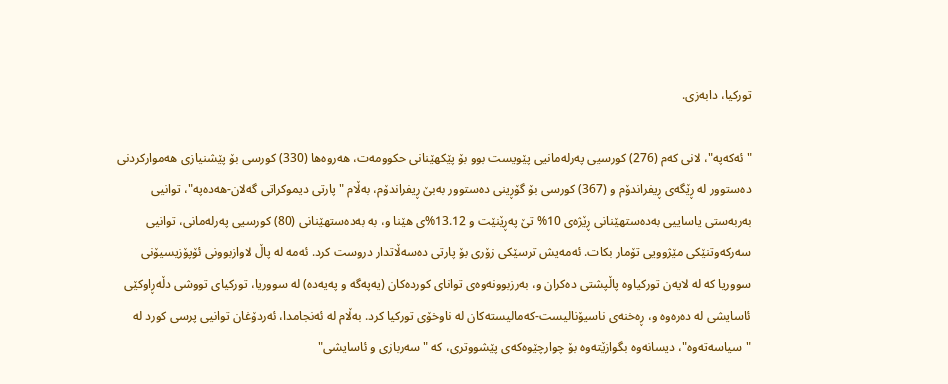توركیا، دابه‌زی.

"ئه‌كه‌په"، لانی كه‌م‌ (276) كورسیی په‌رله‌مانیی پێویست بوو بۆ پێكهێنانی حكوومه‌ت، هه‌روه‌ها (330) كورسی بۆ پێشنیازی هه‌مواركردنی ده‌ستوور له‌ ڕێگه‌ی ڕیفراندۆم و (367) كورسی بۆ گۆڕینی ده‌ستوور به‌بێ ڕیفراندۆم، به‌ڵام "پارتی دیموكراتی گه‌لان-هه‌ده‌په‌"، توانیی به‌ربه‌ستی یاساییی به‌ده‌ستهێنانی ڕێژه‌ی 10% تێ په‌ڕێنێت و 13.12%ی هێنا‌ و، به ‌به‌ده‌ستهێنانی (80) كورسیی په‌رله‌مانی، توانیی سه‌ركه‌وتنێكی مێژوویی تۆمار بكات. ئه‌مه‌یش ترسێكی زۆری بۆ پارتی ده‌سه‌ڵاتدار دروست كرد. ئه‌مه‌ له‌ پاڵ لاوازبوونی ئۆپۆزیسیۆنی سووریا كه‌ له ‌لایه‌ن توركیاوه‌ پاڵپشتی ده‌كران و، به‌رزبوونه‌وه‌ی توانای كورده‌كان (یه‌په‌گه‌ و په‌یه‌ده‌) له‌ سووریا، توركیای تووشی دڵه‌ڕاوكێی ئاسایشی له‌ ده‌ره‌وه‌ و، ڕه‌خنه‌ی ناسیۆنالیست-كه‌مالیسته‌كان له‌ ناوخۆی توركیا كرد. به‌ڵام له‌ ئه‌نجامدا، ئەردۆغان توانیی پرسی كورد له‌ "سیاسه‌ته‌وه"، دیسانه‌وه‌ بگوازێته‌وه‌ بۆ چوارچێوه‌كه‌ی پێشووتری، كه‌ "سه‌ربازی و ئاسایشی"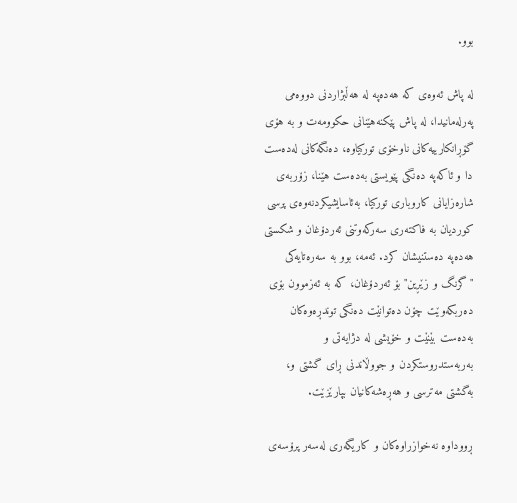بوو.

له‌ پاش ئه‌وه‌ی كه‌ هه‌ده‌په‌ له‌ هه‌ڵبژاردنی دووه‌می په‌رله‌مانیدا، له‌ پاش پێكنه‌هێنانی حكوومه‌ت و به‌ هۆی گۆڕانكارییه‌كانی ناوخۆی توركیاوه‌، ده‌نگه‌كانی له‌ده‌ست دا و ئاكه‌په‌ ده‌نگی پێویستی به‌ده‌ست هێنا، زۆربه‌ی شاره‌زایانی كاروباری توركیا، به‌ئاسایشیكردنه‌وه‌ی پرسی كوردیان به‌ فاكته‌ری سه‌ركه‌وتنی ئەردۆغان و شكستی هه‌ده‌په‌ ده‌ستنیشان كرد. ئه‌مه‌، بوو به‌ سه‌ره‌تایه‌كی "گرنگ و زێڕین" بۆ ئەردۆغان، كه‌ به‌ ئه‌زموون بۆی ده‌ربكه‌وێت‌ چۆن ده‌توانێت ده‌نگی توندڕه‌وه‌كان به‌ده‌ست بێنێت و خۆیشی له‌ دژایه‌تی و به‌ربه‌ستدروستكردن و جووڵاندنی ڕای گشتی و، به‌گشتی مه‌ترسی و هه‌ڕه‌شه‌كانیان بپارێزێت.

ڕووداوه‌ نه‌خوازراوه‌كان و كاریگه‌ری له‌سه‌ر پرۆسه‌ی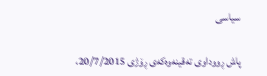سیاسی

پاش ڕووداوی ته‌قینه‌وه‌كه‌ی‌ ڕۆژی‌ 20/7/2015،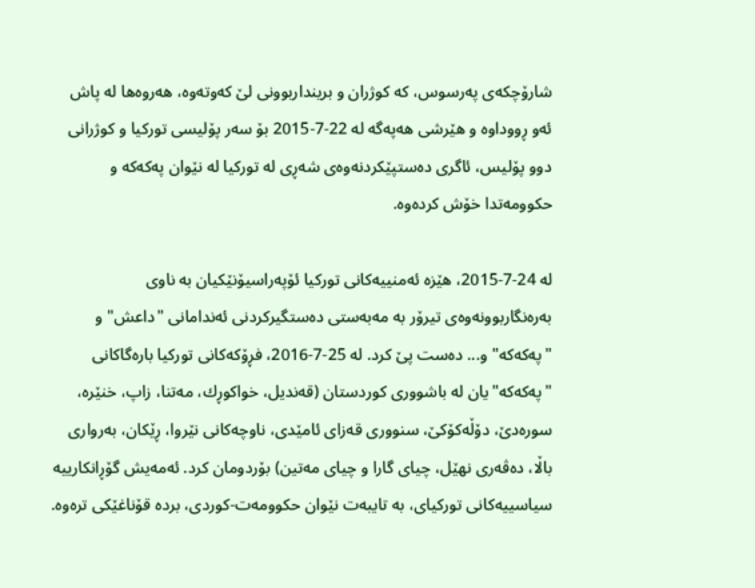شارۆچكه‌ی‌ په‌رسوس، كه‌ كوژران و برینداربوونی لێ كه‌وته‌وه‌، هه‌روه‌ها له‌ پاش ئه‌و ڕووداوه‌ و هێرشی هه‌په‌گه‌ له‌ 22-7-2015 بۆ سه‌ر پۆلیسی توركیا و كوژرانی دوو پۆلیس، ئاگری ده‌ستپێكردنه‌وه‌ی شه‌ڕی له‌ توركیا له ‌نێوان په‌كه‌كه‌ و حكوومه‌تدا خۆش كرده‌وه.

له‌ 24-7-2015، هێزه‌ ئه‌منییه‌كانی توركیا ئۆپەراسیۆنێكیان به‌ ناوی به‌ره‌نگاربوونه‌وه‌ی تیرۆر به ‌مه‌به‌ستی ده‌ستگیركردنی ئه‌ندامانی "داعش" و "په‌كه‌كه" و... ده‌ست پێ كرد. له‌ 25-7-2016، فڕۆكه‌كانی توركیا باره‌گاكانی "په‌كه‌كه"یان له‌ باشووری كوردستان (قه‌ندیل، خواكوڕك، مه‌تنا، زاپ، خنێره‌، سوره‌دێ، دۆڵه‌كۆكێ، سنووری‌ قه‌زای‌ ئامێدی، ناوچه‌كانی‌ نێروا، ڕێكان، به‌رواری‌ باڵا، ده‌ڤه‌ری‌ نهێل، چیای‌ گارا و چیای‌ مه‌تین) بۆردومان كرد‌. ئه‌مه‌یش گۆڕانكارییه‌ سیاسییه‌كانی توركیای، به ‌تایبه‌ت نێوان حكوومه‌ت-كوردی، برده‌ قۆناغێكی تره‌وه‌.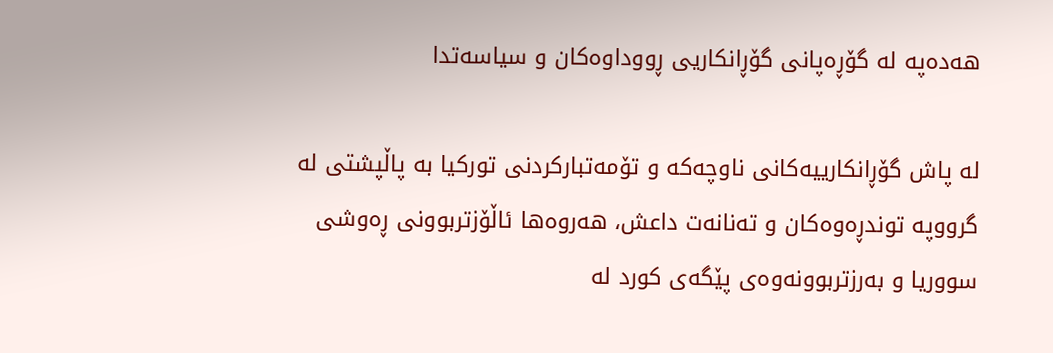هه‌ده‌په‌ له‌ گۆڕه‌پانی گۆڕانكاریی ڕووداوه‌كان و سیاسه‌تدا

له‌ پاش گۆڕانكارییه‌كانی ناوچه‌كه‌ و تۆمه‌تباركردنی توركیا به ‌پاڵپشتی له‌ گرووپه‌ توندڕه‌وه‌كان و ته‌نانه‌ت داعش، هه‌روه‌ها ئاڵۆزتربوونی ڕه‌وشی سووریا و به‌رزتربوونه‌وه‌ی پێگه‌ی كورد له‌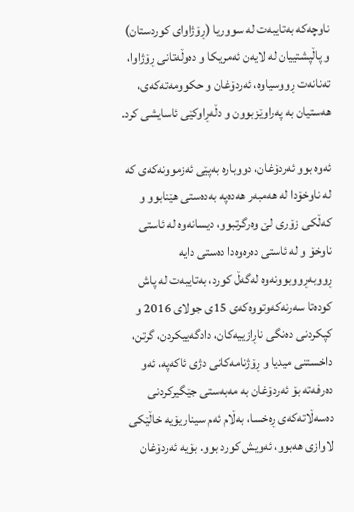ناوچه‌كه‌ به‌تایبه‌ت له‌ سووریا (ڕۆژاوای كوردستان) و پاڵپشتییان له‌ لایه‌ن ئه‌مریكا و ده‌وڵه‌تانی ڕۆژاوا، ته‌نانه‌ت ڕووسیاوه‌‌، ئەردۆغان و حكوومه‌ته‌كه‌ی، هه‌ستیان به‌ په‌راوێزبوون و دڵه‌ڕاوكێی ئاسایشی كرد.

ئه‌وه‌ بوو ئەردۆغان، دووباره‌ به‌پێی ئه‌زموونه‌كه‌ی كه‌ له ‌ناوخۆدا له ‌هه‌مبه‌ر هه‌ده‌په به‌ده‌ستی هێنابوو و كه‌ڵكی زۆری لێ وه‌رگرتبوو‌، دیسانه‌وه‌ له‌ ئاستی ناوخۆ و له‌ ئاستی ده‌ره‌وه‌دا ده‌ستی دایه‌ ڕووبه‌ڕووبوونه‌وه‌ له‌گه‌ڵ كورد، به‌تایبه‌ت له‌ پاش کودەتا سه‌رنه‌كه‌وتووه‌كه‌ی 15ی جولای 2016 و كپكردنی ده‌نگی ناڕازییه‌كان، دادگه‌ییكردن، گرتن، داخستنی میدیا و ڕۆژنامه‌كانی دژی ئاكه‌په‌، ئه‌و‌ ده‌رفه‌تە بۆ ئەردۆغان به‌ مه‌به‌ستی جێگیركردنی ده‌سه‌ڵاته‌كه‌ی ڕه‌خسا، به‌ڵام ئه‌م سیناریۆیه‌ خاڵێكی لاوازی هه‌بوو، ئه‌ویش كورد بوو. بۆیه‌ ئەردۆغان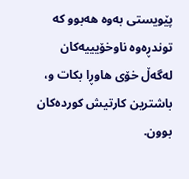پێویستی به‌وه‌ هه‌بوو كه‌ توندڕه‌وه‌ ناوخۆیییه‌كان له‌گه‌ڵ خۆی هاوڕا بكات و، باشترین كارتیش كورده‌كان بوون.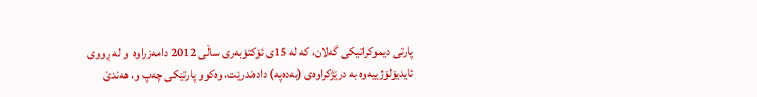پارتی دیموكراتیكی گه‌لان، كه‌ له‌ 15ی ئۆكتۆبه‌ری ساڵی 2012 دامه‌زراوه‌  و له‌ ڕووی ئایدیۆلۆژییه‌وه‌ به‌ درێژكراوەی (به‌ده‌په‌) داده‌ندرێت، وه‌كوو پارتێكی چه‌پ و، هه‌ندێ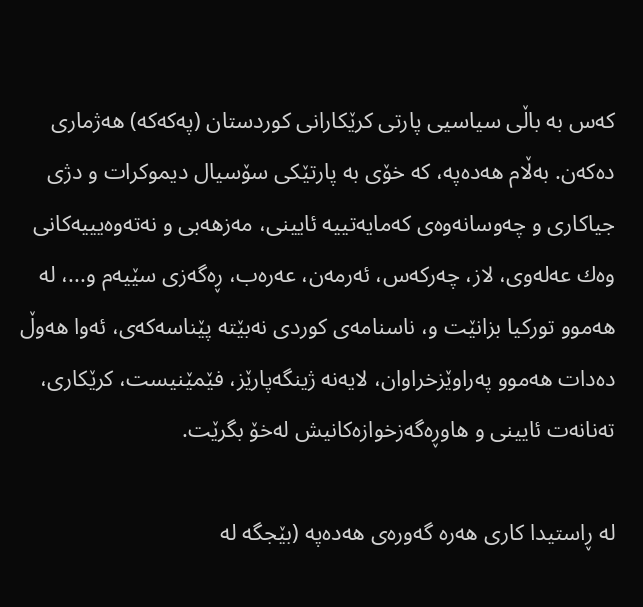كه‌س به‌ باڵی سیاسیی پارتی كرێكارانی كوردستان (په‌كه‌كه‌) هه‌ژماری ده‌كه‌ن. به‌ڵام هه‌ده‌په‌، كه‌ خۆی به‌ پارتێكی سۆسیال دیموكرات و دژی جیاكاری و چه‌وسانه‌وه‌ی كه‌مایه‌تییه‌ ئایینی، مه‌زهه‌بی‌ و نه‌ته‌وه‌یییه‌كانی‌ وه‌ك عه‌له‌وی، لاز، چه‌ركه‌س، ئه‌رمه‌ن، عه‌ره‌ب، ڕه‌گه‌زی‌ سێیه‌م و...، له‌ هه‌موو توركیا بزانێت و، ناسنامه‌ی كوردی نه‌بێته‌ پێناسه‌كه‌ی، ئه‌وا هه‌وڵ ده‌دات هه‌موو په‌راوێزخراوان، لایه‌نه‌ ژینگه‌پارێز، فێمێنیست، كرێكاری، ته‌نانه‌ت ئایینی و هاوڕه‌گه‌زخوازه‌كانیش له‌خۆ بگرێت.

له ‌ڕاستیدا كاری هه‌ره‌ گه‌وره‌ی هه‌ده‌په‌ (بێجگه‌ لە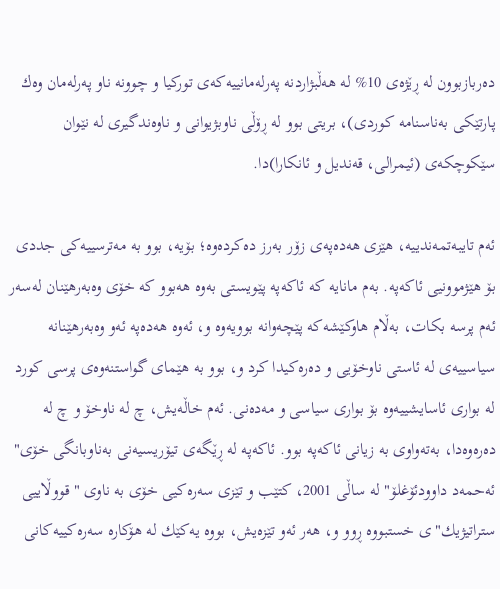ده‌ربازبوون له ڕێژه‌ی 10% له‌ هه‌ڵبژاردنه‌ په‌رله‌مانییه‌كه‌ی توركیا و چوونه‌ ناو په‌رله‌مان وه‌ك پارتێكی به‌ناسنامه ‌كوردی)، بریتی بوو له‌ ڕۆڵی ناوبژیوانی و ناوه‌ندگیری له‌ نێوان سێكوچكه‌ی (ئیمرالی، قه‌ندیل و ئانكارا‌)دا.

ئه‌م تایبه‌تمه‌ندییه،‌ هێزی هه‌ده‌په‌ی زۆر به‌رز ده‌كرده‌وه‌؛ بۆیه‌، بوو به‌ مه‌ترسییه‌كی جددی بۆ هێژموونیی ئاكه‌په‌. به‌م مانایه‌ كه‌ ئاكه‌په‌ پێویستی به‌وه‌ هه‌بوو كه‌ خۆی وه‌به‌رهێنان له‌سه‌ر ئه‌م پرسه‌ بكات، به‌ڵام هاوكێشه‌كه‌ ‌پێچه‌وانه‌ بوویه‌وه‌ و، ئه‌وه‌ هه‌ده‌په‌ ئه‌و وه‌به‌رهێنانه سیاسییەی‌ له‌ ئاستی ناوخۆیی و ده‌ره‌كیدا كرد و، بوو به‌ هێمای گواستنه‌وه‌ی پرسی كورد له‌ بواری ئاسایشییه‌وه‌ بۆ بواری سیاسی و مه‌ده‌نی. ئه‌م خاڵه‌یش، چ له‌ ناوخۆ و چ له‌ ده‌ره‌وه‌دا، به‌ته‌واوی به‌ زیانی ئاكه‌په‌ بوو. ئاكه‌په‌ له‌ ڕێگه‌ی تیۆریسیه‌نی به‌ناوبانگی خۆی" ئه‌حمه‌د داوودئۆغلۆ" له ‌ساڵی 2001، كتێب و تێزی سه‌ره‌كیی خۆی به‌ ناوی "قووڵاییی ستراتیژیك"ی خستبووه‌ ڕوو و، هه‌ر ئه‌و تێزه‌یش، بووه‌ یه‌كێك له‌ هۆكاره‌ سه‌ره‌كییه‌كانی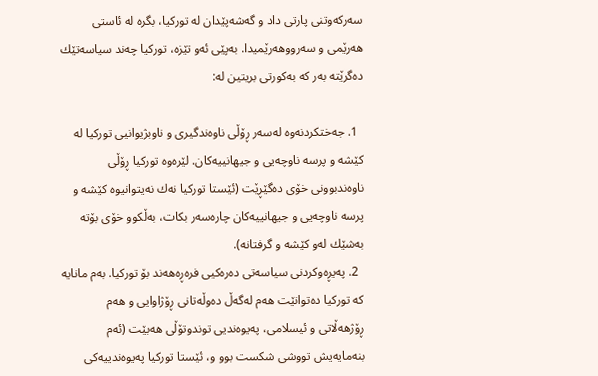سه‌ركه‌وتنی پارتی داد و گه‌شه‌پێدان له‌ توركیا، بگره‌ له‌ ئاستی هه‌رێمی و سه‌رووهه‌رێمیدا. به‌پێی ئه‌و تێزه،‌ توركیا چه‌ند سیاسه‌تێك ده‌گرێته ‌به‌ر كه‌ به‌كورتی بریتین له‌:

  1. جه‌ختكردنه‌وه‌ له‌سه‌ر ڕۆڵی ناوه‌ندگیری و ناوبژیوانیی توركیا له‌ كێشه‌ و پرسه‌ ناوچه‌یی و جیهانییه‌كان. لێره‌وە‌ توركیا ڕۆڵی ناوه‌ندبوونی خۆی ده‌گێڕێت (ئێستا توركیا نه‌ك نه‌یتوانیوه‌ كێشه‌ و پرسه‌ ناوچه‌یی و جیهانییه‌كان چاره‌سه‌ر بكات، به‌ڵكوو خۆی بۆته‌ به‌شێك له‌و كێشه‌ و گرفتانه).
  2. په‌یڕه‌وكردنی سیاسه‌تی ده‌ره‌كیی فره‌ڕه‌هه‌ند بۆ توركیا. به‌م مانایه‌ كه‌ توركیا ده‌توانێت هه‌م له‌گه‌ڵ ده‌وڵه‌تانی ڕۆژاوایی و هه‌م ڕۆژهه‌ڵاتی و ئیسلامی، په‌یوه‌ندیی توندوتۆڵی هه‌بێت (ئه‌م بنه‌مایه‌یش تووشی شكست بوو و، ئێستا توركیا په‌یوه‌ندییه‌كی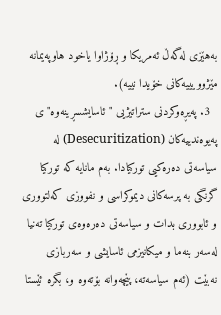به‌هێزی له‌گه‌ڵ ئه‌مریكا و ڕۆژاوا یاخود هاوپه‌یمانه‌ مێژوویییه‌كانی خۆیدا نییه).
  3. په‌یڕه‌وكردنی ستراتیژیی "ئاسایشسڕینه‌وه"ی په‌یوه‌ندییه‌كان (Desecuritization) له‌ سیاسه‌تی ده‌ره‌كیی توركیادا. به‌م مانایه‌ كه‌ توركیا گرنگی به‌ پرسه‌كانی دیموكراسی و نفووزی كه‌لتووری و ئابووری بدات و سیاسه‌تی ده‌ره‌وه‌ی توركیا‌ ته‌نیا له‌سه‌ر بنه‌ما و میكانیزمی ئاسایشی و سه‌ربازی نه‌بێت (ئه‌م سیاسه‌ته‌، پێچه‌وانه‌ بۆته‌وه‌ و، بگره‌ ئێستا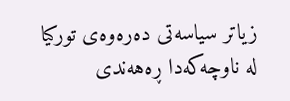زیاتر سیاسه‌تی ده‌ره‌وه‌ی توركیا له‌ ناوچه‌كه‌دا ڕه‌هه‌ندی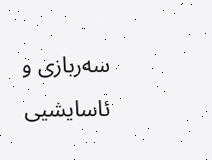سه‌ربازی و ئاسایشیی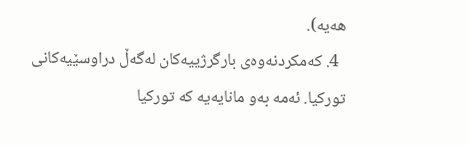هه‌یه‌).
  4. كه‌مكردنه‌وه‌ی بارگرژییه‌كان له‌گه‌ڵ دراوسێیه‌كانی توركیا. ئه‌مه‌ به‌و مانایه‌یه‌ كه‌ توركیا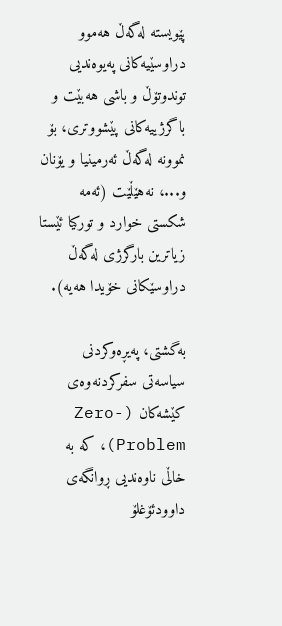پێویسته‌ له‌گه‌ڵ هه‌موو دراوسێیه‌كانی په‌یوه‌ندیی توندوتۆڵ و باشی هه‌بێت و باگرژییه‌كانی پێشووتری، بۆ نموونه ‌له‌گه‌ڵ ئه‌رمینیا و یۆنان و...، نه‌هێڵێت (ئه‌مه‌ شكستی خوارد و توركیا ئێستا زیاترین بارگرژی له‌گه‌ڵ دراوسێكانی خۆیدا هه‌یه‌).

به‌گشتی، په‌یڕه‌وكردنی سیاسه‌تی سفركردنه‌وه‌ی كێشه‌كان (Zero-Problem)، كه ‌به‌  خاڵی ناوه‌ندیی ڕوانگه‌ی داوودئۆغلۆ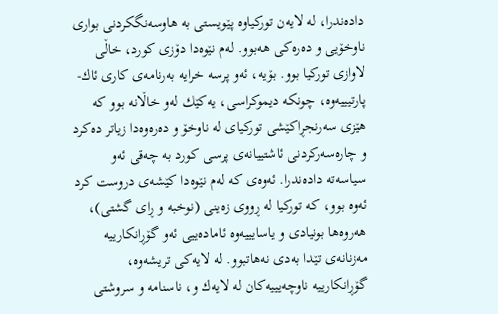داده‌ندرا، له ‌لایه‌ن توركیا‌وه‌ پێویستی به‌ هاوسه‌نگكردنی بواری ناوخۆیی و ده‌ره‌كی هه‌بوو. له‌م نێوه‌دا دۆزی كورد، خاڵی لاوازی توركیا بوو. بۆیه،‌ ئه‌و پرسه‌ خرایه‌ به‌رنامه‌ی كاری ئاك-پارتیییه‌وه، چونكه‌ دیموكراسی، یه‌كێك له‌و خاڵانه‌ بوو كه‌ هێزی سه‌ر‌نجڕاكێشی توركیای له ‌ناوخۆ و ده‌ره‌وه‌دا زیاتر ده‌كرد و چاره‌سه‌ركردنی ئاشتییانه‌ی پرسی كورد به‌ چه‌قی ئه‌و سیاسه‌ته‌ داده‌ندرا‌. ئه‌وه‌ی كه‌ له‌م نێوه‌دا كێشه‌ی دروست كرد ئه‌وه‌ بوو، كه‌ توركیا له‌ ڕووی زه‌ینی (نوخبه‌ و ڕای گشتی)، هه‌روه‌ها بونیادی و یاسایییه‌وه‌ ئاماده‌ییی ئه‌و گۆڕانكارییه‌ مه‌زنانه‌ی تێدا به‌دی نه‌هاتبوو. له ‌لایه‌كی تریشه‌وه‌، گۆڕانكارییه‌ ناوچه‌یییه‌كان له ‌لایه‌ك و، ناسنامه‌ و سروشتی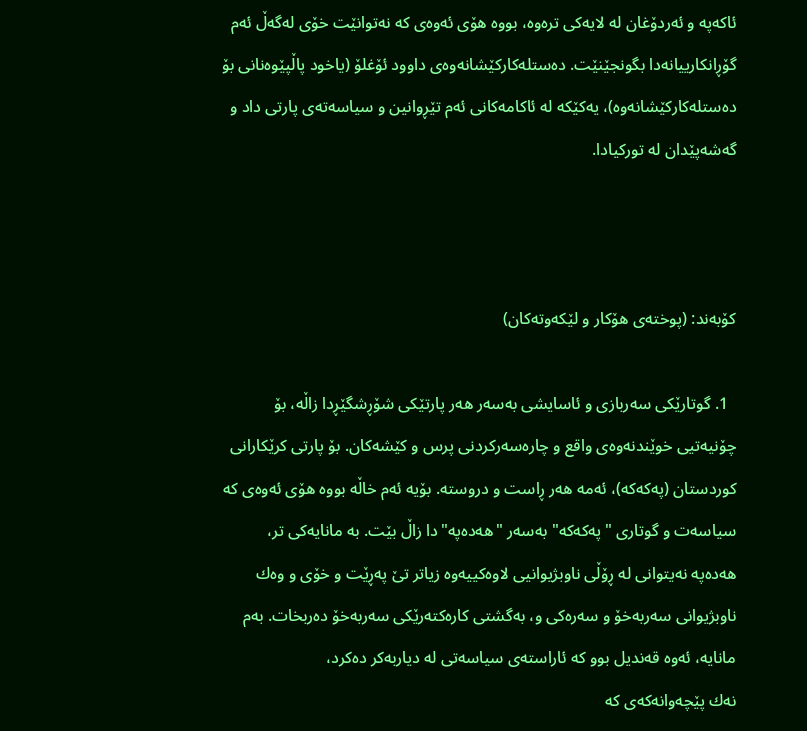ئاكه‌په و ئەردۆغان‌ له ‌لایه‌كی تره‌وه،‌ بووه‌ هۆی ئه‌وه‌ی كه‌ نه‌توانێت خۆی له‌گه‌ڵ ئه‌م گۆڕانكارییانه‌دا بگونجێنێت. ده‌ستله‌كاركێشانه‌وه‌ی داوود ئۆغلۆ (یاخود پاڵپێوه‌نانی بۆ ده‌ستله‌كاركێشانه‌وه‌)، یه‌كێكه‌ له‌ ئاكامه‌كانی ئه‌م تێڕوانین و سیاسه‌ته‌ی پارتی داد و گه‌شه‌پێدان له‌ توركیادا.



كۆبه‌ند: (پوخته‌ی هۆكار و لێكه‌وته‌كان)

  1. گوتارێكی سه‌ربازی و ئاسایشی به‌سه‌ر هه‌ر پارتێكی شۆڕشگێڕدا زاڵه‌، بۆ چۆنیه‌تیی خوێندنه‌وه‌ی واقع و چاره‌سه‌ركردنی پرس و كێشه‌كان. بۆ پارتی كرێكارانی كوردستان (په‌كه‌كه‌)، ئه‌مه‌ هه‌ر ڕاست و دروسته‌. بۆیه‌ ئه‌م خاڵه‌ بووه‌ هۆی ئه‌وه‌ی كه‌ سیاسه‌ت و گوتاری "په‌كه‌كه" به‌سه‌ر "هه‌ده‌په"دا‌ زاڵ بێت. به‌ مانایه‌كی تر، هه‌ده‌په‌ نه‌یتوانی له‌ ڕۆڵی ناوبژیوانیی لاوه‌كییه‌وه‌ زیاتر تێ په‌ڕێت و خۆی و وه‌ك ناوبژیوانی سه‌ربه‌خۆ و سه‌ره‌كی و، به‌گشتی كاره‌كته‌رێكی سه‌ربه‌خۆ ده‌ربخات. به‌م مانایه‌، ئه‌وه‌ قه‌ندیل بوو كه‌ ئاراسته‌ی سیاسه‌تی له‌ دیاربه‌كر ده‌كرد، نه‌ك ‌پێچه‌وانه‌كه‌ی كه‌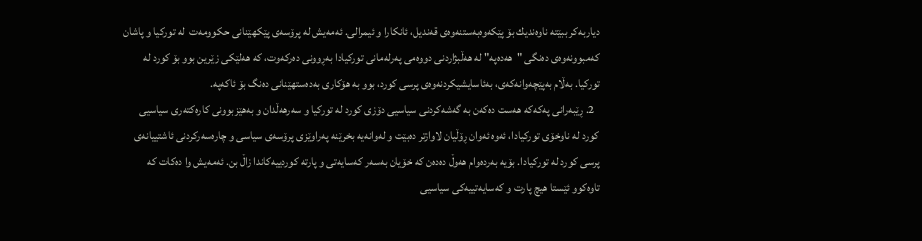دیاربه‌كر ببێته‌ ناوه‌ندیك بۆ پێكه‌وه‌بەستنه‌وه‌ی قه‌ندیل، ئانكارا ‌و ئیمرالی. ئه‌مه‌یش له‌ پرۆسه‌ی پێكهێنانی حكوومه‌ت  له‌ توركیا و پاشان كه‌مبوونه‌وه‌ی ده‌نگی "هه‌ده‌په" له‌ هه‌ڵبژاردنی دووه‌می په‌رله‌مانی توركیادا به‌ڕوونی ده‌ركه‌وت، كه‌ هه‌لێكی زێرین بوو بۆ كورد له‌ توركیا. به‌ڵام به‌پێچه‌وانه‌كه‌ی، به‌ئاسایشیكردنه‌وه‌ی پرسی كورد، بوو به‌ هۆكاری به‌ده‌ستهێنانی ده‌نگ بۆ ئاكه‌په‌.
  2. ڕێبه‌رانی په‌كه‌كه‌ هه‌ست ده‌كه‌ن به‌ گه‌شه‌كردنی سیاسیی دۆزی كورد له‌ توركیا و سه‌رهه‌ڵدان و به‌هێزبوونی كاره‌كته‌ری سیاسیی كورد له‌ ناوخۆی توركیادا، ئه‌وه‌ ئه‌وان ڕۆڵیان لاوازتر ده‌بێت و له‌وانه‌یه‌ بخرێنه‌ په‌راوێزی پرۆسه‌ی سیاسی و چاره‌سه‌ركردنی ئاشتییانه‌ی پرسی كورد له‌ توركیادا. بۆیه‌ به‌رده‌وام هه‌وڵ ده‌ده‌ن كه‌ خۆیان به‌سه‌ر كه‌سایه‌تی و پارته‌ كوردییه‌كاندا زاڵ بن. ئه‌مه‌یش وا ده‌كات كه‌ تاوه‌كوو ئێستا هیچ پارت و كه‌سایه‌تییه‌كی سیاسیی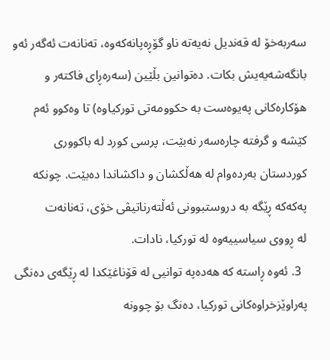سه‌ربه‌خۆ له‌ قه‌ندیل نه‌یه‌ته‌ ناو گۆڕه‌پانه‌كه‌وه‌، ته‌نانه‌ت ئه‌گه‌ر ئه‌و بانگه‌شه‌یەیش بكات. ده‌توانین بڵێین (سه‌ره‌ڕای فاكته‌ر و هۆكاره‌كانی په‌یوه‌ست به‌ حكوومه‌تی توركیاوه‌) تا وه‌كوو ئه‌م كێشه‌ و گرفته‌ چاره‌سه‌ر نه‌بێت، پرسی كورد له‌ باكووری كوردستان به‌رده‌وام له‌ هه‌ڵكشان و داكشاندا ده‌بێت. چونكه‌ په‌كه‌كه‌ ڕێگه‌ به‌ دروستبوونی ئه‌ڵته‌رناتیڤی خۆی، ته‌نانه‌ت له ‌ڕووی سیاسییه‌وه‌ له‌ توركیا، نادات.
  3. ئه‌وه‌ ڕاسته‌ كه‌ هه‌ده‌په‌ توانیی له‌ قۆناغێكدا له ڕێگه‌ی ده‌نگی په‌راوێزخراوه‌كانی توركیا، ده‌نگ بۆ چوونه‌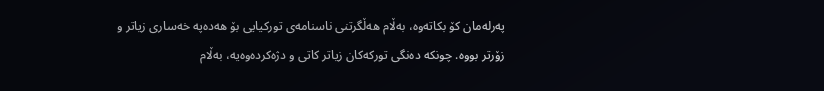په‌رله‌مان كۆ بكاته‌وه،‌ به‌ڵام هه‌ڵگرتنی ناسنامه‌ی توركیایی بۆ هه‌ده‌په‌ خه‌ساری زیاتر و زۆرتر بووه‌. چونكه‌ ده‌نگی توركه‌كان زیاتر كاتی و دژه‌كرده‌وه‌یه‌، به‌ڵام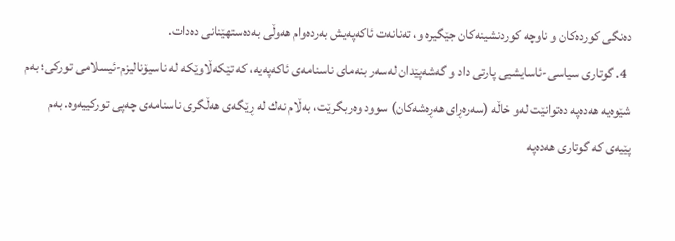ده‌نگی كورده‌كان و ناوچه‌ كوردنشینه‌كان‌ جێگیره‌ و، ته‌نانه‌ت ئاكه‌په‌یش به‌رده‌وام هه‌وڵی به‌ده‌ستهێنانی ده‌دات.
  4. گوتاری سیاسی-ئاسایشیی پارتی داد و گه‌شه‌پێدان له‌سه‌ر بنه‌مای ناسنامه‌ی ئاكه‌په‌یه‌، كه‌ تێكه‌ڵاوێكه‌ له‌ ناسیۆنالیزم-ئیسلامی توركی؛ به‌م شێوه‌یه‌ هه‌ده‌په‌ ده‌توانێت له‌و خاڵه‌ (سه‌ره‌ڕای هه‌ڕه‌شه‌كان) سوود وه‌ربگرێت، به‌ڵام نه‌ك له‌ ڕێگه‌ی هه‌ڵگری ناسنامه‌ی چه‌پی توركییەوە. به‌م پێیه‌ی كه‌‌ گوتاری هه‌ده‌په‌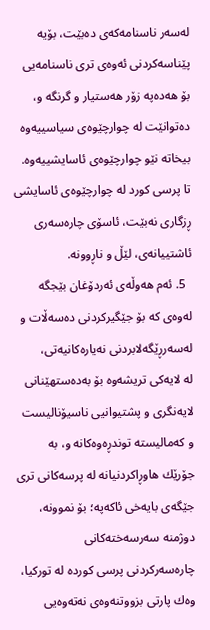له‌سه‌ر ناسنامه‌كه‌ی ده‌بێت، بۆیه‌ پێناسه‌كردنی ئه‌وه‌ی تری ناسنامه‌یی بۆ هه‌ده‌په‌ زۆر هه‌ستیار و گرنگه‌ و، ده‌توانێت له‌ چوارچێوه‌ی سیاسییه‌وه‌ بیخاته‌ نێو چوارچێوه‌ی ئاسایشییه‌وه‌. تا پرسی كورد له‌ چوارچێوه‌ی ئاسایشی ڕزگاری نه‌بێت، ئاسۆی چاره‌سه‌ری ئاشتییانه‌ی، لێڵ و ناڕوونه‌.
  5. ئه‌م هه‌وڵه‌ی ئەردۆغان بێجگه‌ له‌وه‌ی كه‌ بۆ جێگیركردنی ده‌سه‌ڵات و له‌سه‌رڕێگه‌لابردنی نه‌یاره‌كانیه‌تی، له ‌لایه‌كی تریشه‌وه‌ بۆ به‌ده‌ستهێنانی لایه‌نگری و پشتیوانیی ناسیۆنالیست و كه‌مالیسته‌ توندڕه‌وه‌كانه‌ و، به‌ جۆرێك هاوڕاكردنیانه‌ له‌ پرسه‌كانی تری جێگه‌ی بایه‌خی ئاكه‌په‌‌‌؛ بۆ نموونه‌، دوژمنه‌ سه‌رسه‌خته‌كانی چاره‌سه‌ركردنی پرسی كورده له‌ توركیا، وه‌ك پارتی بزووتنه‌وه‌ی نه‌ته‌وه‌یی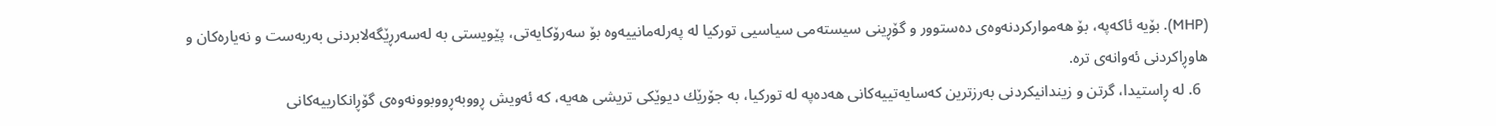(MHP). بۆیه‌ ئاكه‌په‌، بۆ هه‌مواركردنه‌وه‌ی ده‌ستوور و گۆڕینی سیسته‌می سیاسیی توركیا له‌ په‌رله‌مانییه‌وه‌ بۆ سه‌رۆكایه‌تی، پێویستی به‌ له‌سه‌رڕێگه‌لابردنی به‌ربه‌ست و نه‌یاره‌كان و هاوڕاكردنی ئه‌وانه‌ی تره‌.
  6. له ‌ڕاستیدا، گرتن و زیندانیكردنی به‌رزترین كه‌سایه‌تییه‌كانی هه‌ده‌په‌ له‌ توركیا، به‌ جۆرێك دیوێكی تریشی هه‌یه،‌ كه‌ ئه‌ویش ڕووبه‌ڕووبوونه‌وه‌ی گۆڕانكارییه‌كانی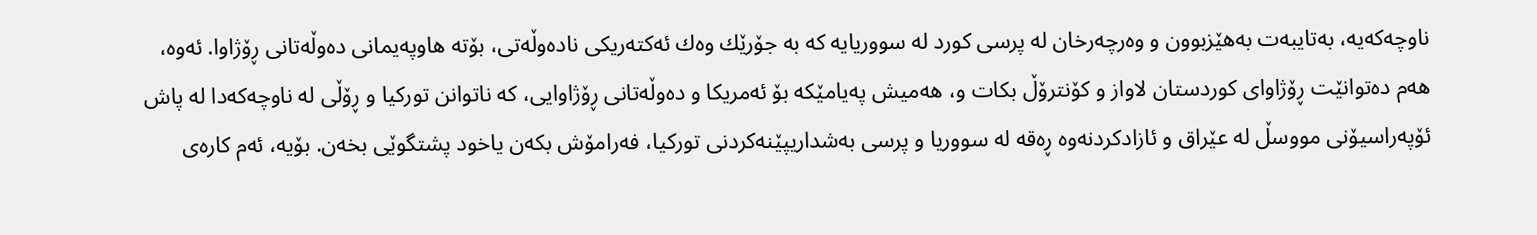ناوچه‌كه‌یه‌، به‌تایبه‌ت به‌هێزبوون و وه‌رچه‌رخان له‌ پرسی كورد له‌ سووریایه كه‌ به‌ جۆرێك وه‌ك ئه‌كته‌ریكی ناده‌وڵه‌تی، بۆته‌ هاوپه‌یمانی ده‌وڵه‌تانی ڕۆژاوا. ئه‌وه‌، هه‌م ده‌توانێت ڕۆژاوای كوردستان لاواز و كۆنترۆڵ بكات و، هه‌میش په‌یامێكه‌ بۆ ئه‌مریكا و ده‌وڵه‌تانی ڕۆژاوایی، كه‌ ناتوانن توركیا و ڕۆڵی له‌ ناوچه‌كه‌دا له‌ پاش ئۆپه‌راسیۆنی مووسڵ له‌ عێراق و ئازادكردنه‌وه‌ ڕه‌قه‌‌ له‌ سووریا و پرسی به‌شداریپێنه‌كردنی توركیا، فه‌رامۆش بكه‌ن یاخود پشتگوێی بخه‌ن. بۆیه‌، ئه‌م كاره‌ی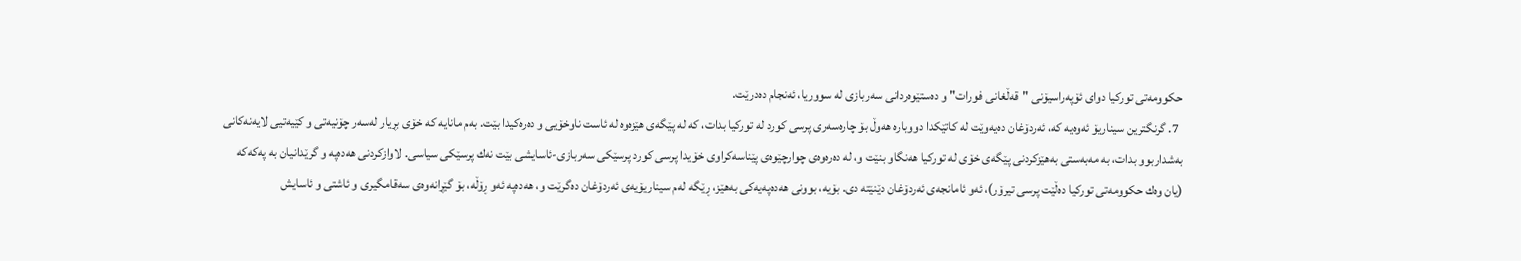حكوومه‌تی توركیا دوای ئۆپەراسیۆنی "قه‌ڵغانی فورات" و ده‌ستێوه‌ردانی سه‌ربازی له‌ سووریا، ئه‌نجام ده‌درێت.
  7. گرنگترین سیناریۆ ئه‌وه‌یه‌ كه‌، ئەردۆغان ده‌یه‌وێت له‌ كاتێكدا دووباره‌ هه‌وڵ بۆ چاره‌سه‌ری پرسی كورد له‌ توركیا بدات، كه‌ له‌ پێگه‌ی هێزه‌وه‌ له‌ ئاست ناوخۆیی و ده‌ره‌كیدا بێت. به‌م مانایه‌ كه‌ خۆی بڕیار له‌سه‌ر چۆنیه‌تی و كێیه‌تیی لایه‌نه‌كانی به‌شداربوو بدات، به‌ مه‌به‌ستی به‌هێزكردنی پێگه‌ی خۆی له‌ توركیا هه‌نگاو بنێت و، له‌ ده‌ره‌وه‌ی چوارچێوه‌ی پێناسه‌كراوی خۆیدا پرسی كورد پرسێكی سه‌ربازی-ئاسایشی بێت نه‌ك پرسێكی سیاسی. لاوازكردنی هه‌ده‌په‌ و گرێدانیان به‌ په‌كه‌كه (یان وه‌ك حكوومه‌تی توركیا ده‌ڵێت پرسی تیرۆر)، ئه‌و ئامانجه‌ی ئه‌ردۆغان دێنێته ‌دی. بۆیه،‌ بوونی هه‌ده‌په‌یه‌كی به‌هێز، ڕێگه‌ له‌م سیناریۆیه‌ی ئەردۆغان ده‌گرێت و، هه‌ده‌په‌ ئه‌و ڕۆڵه، بۆ گێڕانه‌وه‌ی سه‌قامگیری و ئاشتی و ئاسایش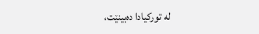له‌ توركیادا‌ ده‌بینێت،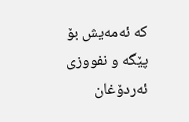كه‌ ئه‌مه‌یش بۆ پێگه‌ و نفووزی ئەردۆغان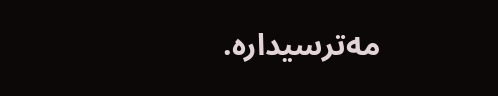مه‌ترسیداره‌.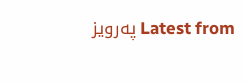Latest from پەرویز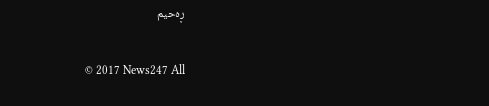ڕەحیم

© 2017 News247 All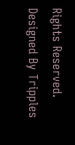Rights Reserved. Designed By Tripples